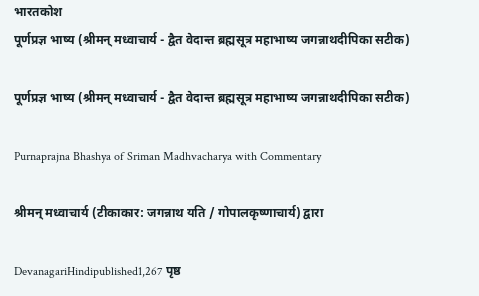भारतकोश
पूर्णप्रज्ञ भाष्य (श्रीमन् मध्वाचार्य - द्वैत वेदान्त ब्रह्मसूत्र महाभाष्य जगन्नाथदीपिका सटीक)

पूर्णप्रज्ञ भाष्य (श्रीमन् मध्वाचार्य - द्वैत वेदान्त ब्रह्मसूत्र महाभाष्य जगन्नाथदीपिका सटीक)

Purnaprajna Bhashya of Sriman Madhvacharya with Commentary

श्रीमन् मध्वाचार्य (टीकाकार: जगन्नाथ यति / गोपालकृष्णाचार्य) द्वारा

DevanagariHindipublished1,267 पृष्ठ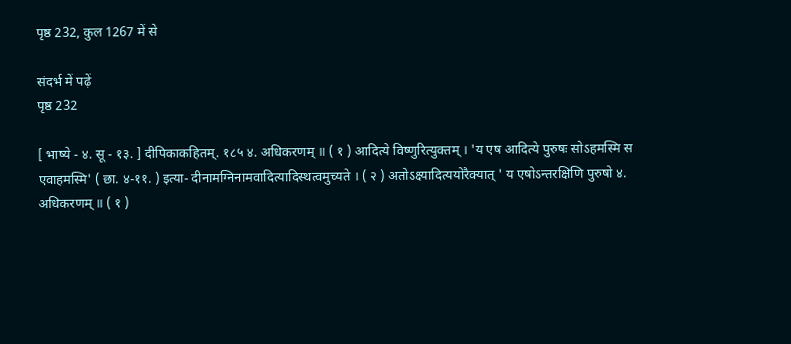पृष्ठ 232, कुल 1267 में से

संदर्भ में पढ़ें
पृष्ठ 232

[ भाष्ये - ४. सू - १३. ] दीपिकाकहितम्. १८५ ४. अधिकरणम् ॥ ( १ ) आदित्ये विष्णुरित्युक्तम् । 'य एष आदित्ये पुरुषः सोऽहमस्मि स एवाहमस्मि' ( छा. ४-११. ) इत्या- दीनामग्निनामवादित्यादिस्थत्वमुच्यते । ( २ ) अतोऽक्ष्यादित्ययोरैक्यात् ' य एषोऽन्तरक्षिणि पुरुषो ४. अधिकरणम् ॥ ( १ )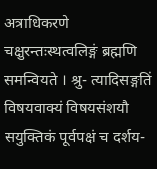अत्राधिकरणे चक्षुरन्तःस्थत्वलिङ्गं ब्रह्मणि समन्वियते । श्रु- त्यादिसङ्गतिं विषयवाक्यं विषयसंशयौ सयुक्तिकं पूर्वपक्षं च दर्शय-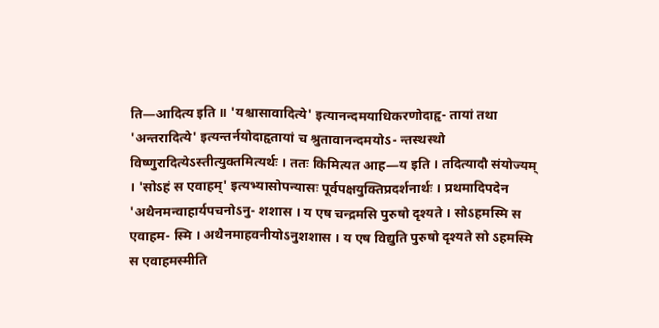ति—आदित्य इति ॥ 'यश्चासावादित्ये' इत्यानन्दमयाधिकरणोदाहृ- तायां तथा 'अन्तरादित्ये' इत्यन्तर्नयोदाहृतायां च श्रुतावानन्दमयोऽ- न्तस्थस्थो विष्णुरादित्येऽस्तीत्युक्तमित्यर्थः । ततः किमित्यत आह—य इति । तदित्यादौ संयोज्यम् । 'सोऽहं स एवाहम्' इत्यभ्यासोपन्यासः पूर्वपक्षयुक्तिप्रदर्शनार्थः । प्रथमादिपदेन 'अथैनमन्वाहार्यपचनोऽनु- शशास । य एष चन्द्रमसि पुरुषो दृश्यते । सोऽहमस्मि स एवाहम- स्मि । अथैनमाहवनीयोऽनुशशास । य एष विद्युति पुरुषो दृश्यते सो ऽहमस्मि स एवाहमस्मीति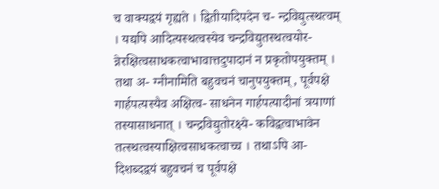च वाक्यद्वयं गृह्यते । द्वितीयादिपदेन च- न्द्रविद्युत्स्थत्वम् । यद्यपि आदित्यस्थत्वस्येव चन्द्रविद्युतस्थत्वयोर- न्नेरक्षित्वसाधकत्वाभावात्तदुपादानं न प्रकृतोपयुक्तम् । तथा अ- ग्नीनामिति बहुवचनं चानुपयुक्तम्, पूर्वपक्षे गार्हपत्यस्यैव अक्षित्व- साधनेन गार्हपत्यादीनां त्रयाणां तस्यासाधनात् । चन्द्रविद्युतोरक्ष्ये- कविद्वत्वाभावेन तत्स्थत्वस्याक्षित्वसाधकत्वाच्च । तथाऽपि आ- दिशब्दद्वयं बहुवचनं च पूर्वपक्षे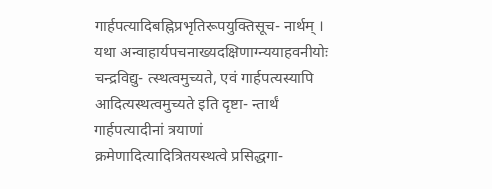गार्हपत्यादिबह्निप्रभृतिरूपयुक्तिसूच- नार्थम् । यथा अन्वाहार्यपचनाख्यदक्षिणाग्न्ययाहवनीयोः चन्द्रविद्यु- त्स्थत्वमुच्यते, एवं गार्हपत्यस्यापि आदित्यस्थत्वमुच्यते इति दृष्टा- न्तार्थं गार्हपत्यादीनां त्रयाणां क्रमेणादित्यादित्रितयस्थत्वे प्रसिद्धगा-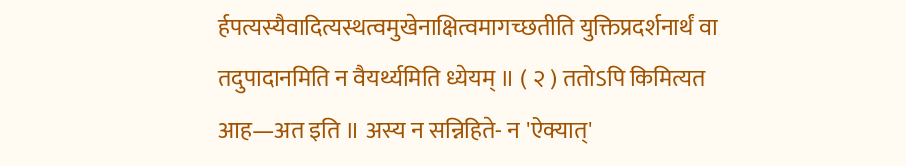र्हपत्यस्यैवादित्यस्थत्वमुखेनाक्षित्वमागच्छतीति युक्तिप्रदर्शनार्थं वा तदुपादानमिति न वैयर्थ्यमिति ध्येयम् ॥ ( २ ) ततोऽपि किमित्यत आह—अत इति ॥ अस्य न सन्निहिते- न 'ऐक्यात्'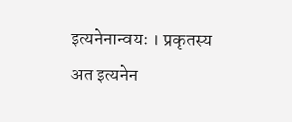इत्यनेनान्वयः । प्रकृतस्य अत इत्यनेन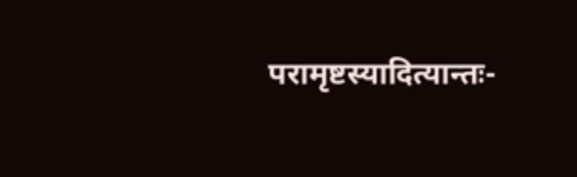परामृष्टस्यादित्यान्तः-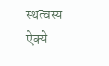स्थत्वस्य ऐक्ये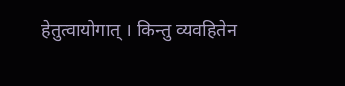हेतुत्वायोगात् । किन्तु व्यवहितेन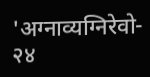'अग्नाव्यग्निरेवो- २४